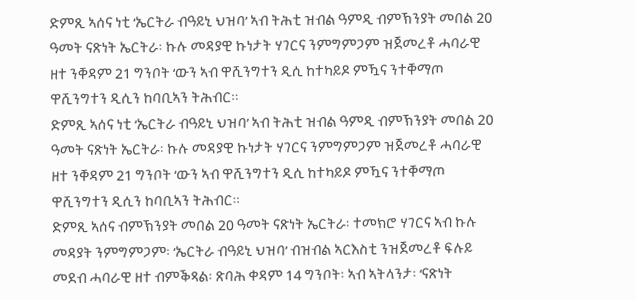ድምጺ ኣሰና ነቲ ‘ኤርትራ ብዓይኒ ህዝባ’ ኣብ ትሕቲ ዝብል ዓምዲ ብምኽንያት መበል 20 ዓመት ናጽነት ኤርትራ፡ ኩሉ መዳያዊ ኩነታት ሃገርና ንምግምጋም ዝጀመረቶ ሓባራዊ ዘተ ንቐዳም 21 ግንቦት ‘ውን ኣብ ዋሺንግተን ዲሲ ከተካይዶ ምዃና ንተቐማጦ ዋሺንግተን ዲሲን ከባቢኣን ትሕብር።
ድምጺ ኣሰና ነቲ ‘ኤርትራ ብዓይኒ ህዝባ’ ኣብ ትሕቲ ዝብል ዓምዲ ብምኽንያት መበል 20 ዓመት ናጽነት ኤርትራ፡ ኩሉ መዳያዊ ኩነታት ሃገርና ንምግምጋም ዝጀመረቶ ሓባራዊ ዘተ ንቐዳም 21 ግንቦት ‘ውን ኣብ ዋሺንግተን ዲሲ ከተካይዶ ምዃና ንተቐማጦ ዋሺንግተን ዲሲን ከባቢኣን ትሕብር።
ድምጺ ኣሰና ብምኽንያት መበል 20 ዓመት ናጽነት ኤርትራ፡ ተመክሮ ሃገርና ኣብ ኩሉ መዳያት ንምግምጋም፡ ‘ኤርትራ ብዓይኒ ህዝባ’ ብዝብል ኣርእስቲ ንዝጀመረቶ ፍሉይ መደብ ሓባራዊ ዘተ ብምቕጻል፡ ጽባሕ ቀዳም 14 ግንቦት፡ ኣብ ኣትላንታ፡ ‘ናጽነት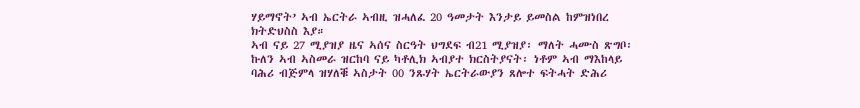ሃይማኖት’ ኣብ ኤርትራ ኣብዚ ዝሓለፈ 20 ዓመታት እንታይ ይመስል ከምዝነበረ ክትድህስስ እያ።
ኣብ ናይ 27 ሚያዝያ ዜና ኣሰና ስርዓት ህግደፍ ብ21 ሚያዝያ፡ ማለት ሓሙስ ጽግቦ፡ ኩለን ኣብ ኣስመራ ዝርከባ ናይ ካቶሊክ ኣብያተ ክርስትያናት፡ ነቶም ኣብ ማእከላይ ባሕሪ ብጅምላ ዝሃለቑ ኣስታት 00 ንጹሃት ኤርትራውያን ጸሎተ ፍትሓት ድሕሪ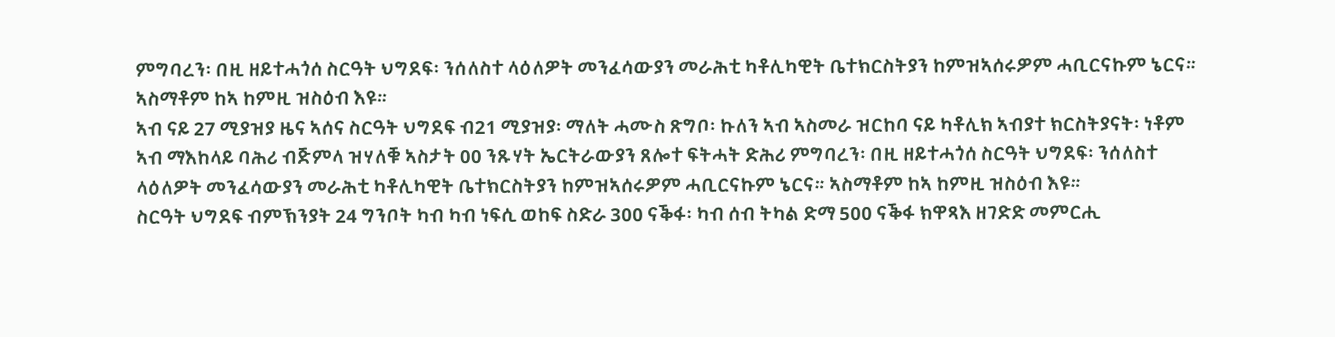ምግባረን፡ በዚ ዘይተሓጎሰ ስርዓት ህግደፍ፡ ንሰለስተ ላዕለዎት መንፈሳውያን መራሕቲ ካቶሊካዊት ቤተክርስትያን ከምዝኣሰሩዎም ሓቢርናኩም ኔርና። ኣስማቶም ከኣ ከምዚ ዝስዕብ እዩ።
ኣብ ናይ 27 ሚያዝያ ዜና ኣሰና ስርዓት ህግደፍ ብ21 ሚያዝያ፡ ማለት ሓሙስ ጽግቦ፡ ኩለን ኣብ ኣስመራ ዝርከባ ናይ ካቶሊክ ኣብያተ ክርስትያናት፡ ነቶም ኣብ ማእከላይ ባሕሪ ብጅምላ ዝሃለቑ ኣስታት 00 ንጹሃት ኤርትራውያን ጸሎተ ፍትሓት ድሕሪ ምግባረን፡ በዚ ዘይተሓጎሰ ስርዓት ህግደፍ፡ ንሰለስተ ላዕለዎት መንፈሳውያን መራሕቲ ካቶሊካዊት ቤተክርስትያን ከምዝኣሰሩዎም ሓቢርናኩም ኔርና። ኣስማቶም ከኣ ከምዚ ዝስዕብ እዩ።
ስርዓት ህግደፍ ብምኽንያት 24 ግንቦት ካብ ካብ ነፍሲ ወከፍ ስድራ 300 ናቕፋ፡ ካብ ሰብ ትካል ድማ 500 ናቕፋ ክዋጻእ ዘገድድ መምርሒ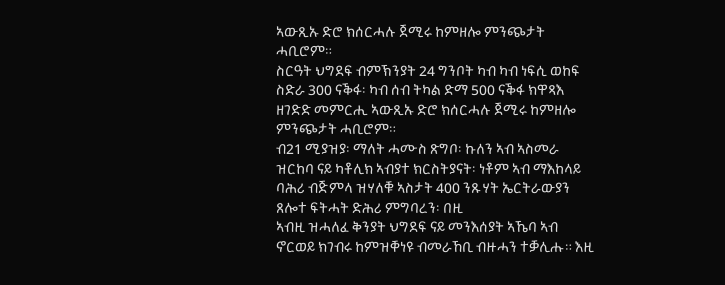ኣውጺኡ ድሮ ክሰርሓሉ ጀሚሩ ከምዘሎ ምንጭታት ሓቢሮም።
ስርዓት ህግደፍ ብምኽንያት 24 ግንቦት ካብ ካብ ነፍሲ ወከፍ ስድራ 300 ናቕፋ፡ ካብ ሰብ ትካል ድማ 500 ናቕፋ ክዋጻእ ዘገድድ መምርሒ ኣውጺኡ ድሮ ክሰርሓሉ ጀሚሩ ከምዘሎ ምንጭታት ሓቢሮም።
ብ21 ሚያዝያ፡ ማለት ሓሙስ ጽግቦ፡ ኩለን ኣብ ኣስመራ ዝርከባ ናይ ካቶሊክ ኣብያተ ክርስትያናት፡ ነቶም ኣብ ማእከላይ ባሕሪ ብጅምላ ዝሃለቑ ኣስታት 400 ንጹሃት ኤርትራውያን ጸሎተ ፍትሓት ድሕሪ ምግባረን፡ በዚ
ኣብዚ ዝሓለፈ ቅንያት ህግደፍ ናይ መንእሰያት ኣኼባ ኣብ ኖርወይ ክገብሩ ከምዝቐነዩ ብመራኸቢ ብዙሓን ተቓሊሑ። እዚ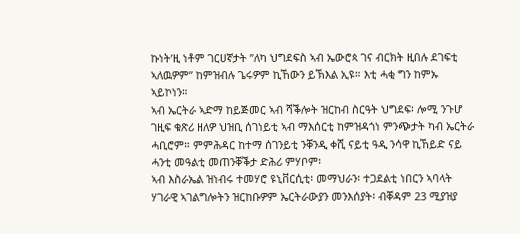ኩነት’ዚ ነቶም ገርሀኛታት ”ለካ ህግደፍስ ኣብ ኤውሮጳ ገና ብርክት ዚበሉ ደገፍቲ ኣለዉዎም” ከምዝብሉ ጌሩዎም ኪኸውን ይኽእል ኢዩ። እቲ ሓቂ ግን ከምኡ ኣይኮነን።
ኣብ ኤርትራ ኣድማ ከይጅመር ኣብ ሻቕሎት ዝርከብ ስርዓት ህግደፍ፡ ሎሚ ንጉሆ ገዚፍ ቁጽሪ ዘለዎ ህዝቢ ሰገነይቲ ኣብ ማእሰርቲ ከምዝዳጎነ ምንጭታት ካብ ኤርትራ ሓቢሮም። ምምሕዳር ከተማ ሰገንይቲ ንቐንዲ ቀሺ ናይቲ ዓዲ ንሳዋ ኪኸይድ ናይ ሓንቲ መዓልቲ መጠንቐቕታ ድሕሪ ምሃቦም፡
ኣብ እስራኤል ዝነብሩ ተመሃሮ ዩኒቨርሲቲ፡ መማህራን፡ ተጋደልቲ ነበርን ኣባላት ሃገራዊ ኣገልግሎትን ዝርከቡዎም ኤርትራውያን መንእሰያት፡ ብቐዳም 23 ሚያዝያ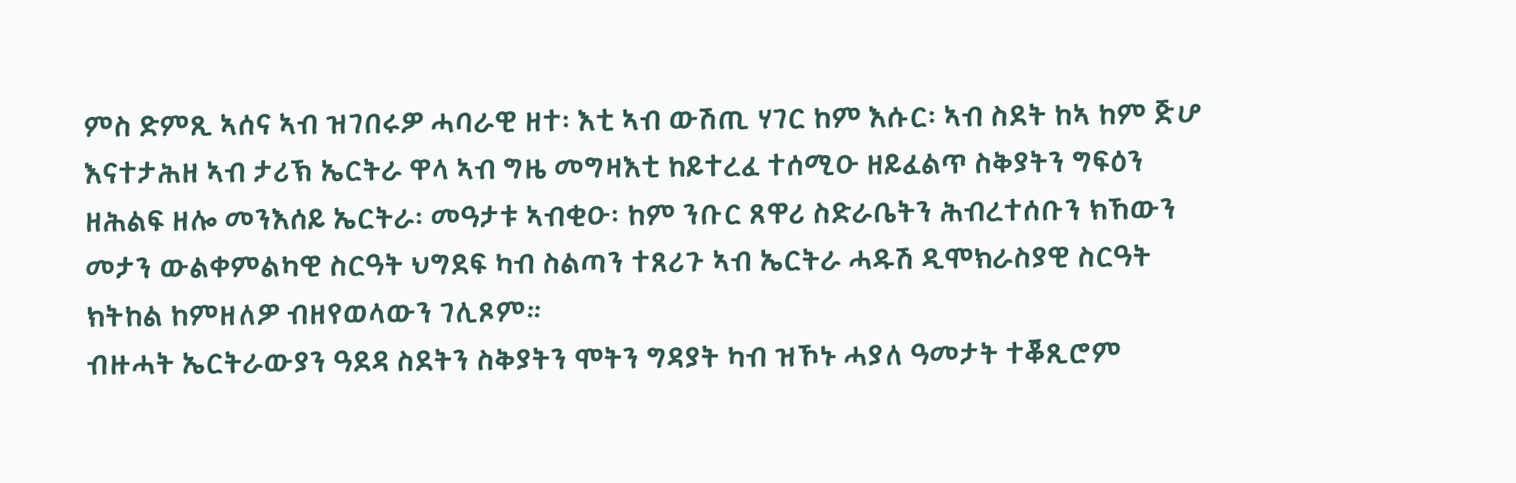ምስ ድምጺ ኣሰና ኣብ ዝገበሩዎ ሓባራዊ ዘተ፡ እቲ ኣብ ውሽጢ ሃገር ከም እሱር፡ ኣብ ስደት ከኣ ከም ጅሆ እናተታሕዘ ኣብ ታሪኽ ኤርትራ ዋላ ኣብ ግዜ መግዛእቲ ከይተረፈ ተሰሚዑ ዘይፈልጥ ስቅያትን ግፍዕን ዘሕልፍ ዘሎ መንእሰይ ኤርትራ፡ መዓታቱ ኣብቂዑ፡ ከም ንቡር ጸዋሪ ስድራቤትን ሕብረተሰቡን ክኸውን መታን ውልቀምልካዊ ስርዓት ህግደፍ ካብ ስልጣን ተጸሪጉ ኣብ ኤርትራ ሓዱሽ ዲሞክራስያዊ ስርዓት ክትከል ከምዘለዎ ብዘየወላውን ገሊጾም።
ብዙሓት ኤርትራውያን ዓደዳ ስደትን ስቅያትን ሞትን ግዳያት ካብ ዝኾኑ ሓያለ ዓመታት ተቖጺሮም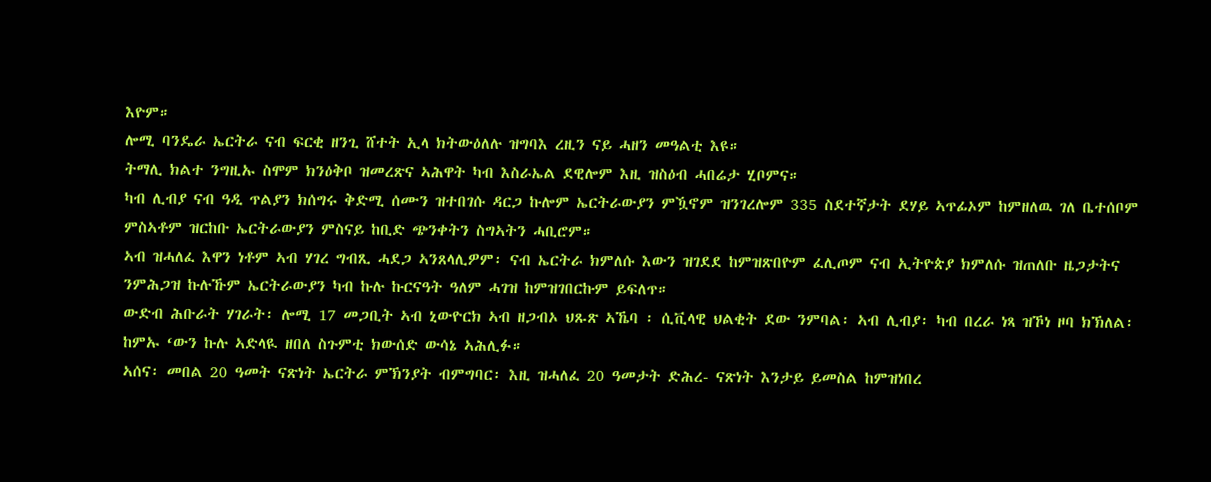እዮም።
ሎሚ ባንዴራ ኤርትራ ናብ ፍርቂ ዘንጊ ሸተት ኢላ ክትውዕለሉ ዝግባእ ረዚን ናይ ሓዘን መዓልቲ እዩ።
ትማሊ ክልተ ንግዚኡ ስሞም ክንዕቅቦ ዝመረጽና ኣሕዋት ካብ እስራኤል ደዊሎም እዚ ዝስዕብ ሓበሬታ ሂቦምና።
ካብ ሊብያ ናብ ዓዲ ጥልያን ክሰግሩ ቅድሚ ሰሙን ዝተበገሱ ዳርጋ ኩሎም ኤርትራውያን ምዃኖም ዝንገረሎም 335 ስደተኛታት ደሃይ ኣጥፊኦም ከምዘለዉ ገለ ቤተሰቦም ምስኣቶም ዝርከቡ ኤርትራውያን ምስናይ ከቢድ ጭንቀትን ስግኣትን ሓቢሮም።
ኣብ ዝሓለፈ እዋን ነቶም ኣብ ሃገረ ግብጺ ሓደጋ ኣንጸላሊዎም፡ ናብ ኤርትራ ክምለሱ እውን ዝገደደ ከምዝጽበዮም ፈሊጦም ናብ ኢትዮጵያ ክምለሱ ዝጠለቡ ዜጋታትና ንምሕጋዝ ኩሉኹም ኤርትራውያን ካብ ኩሉ ኩርናዓት ዓለም ሓገዝ ከምዝገበርኩም ይፍለጥ።
ውድብ ሕቡራት ሃገራት፡ ሎሚ 17 መጋቢት ኣብ ኒውዮርክ ኣብ ዘጋብኦ ህጹጽ ኣኼባ ፡ ሲቪላዊ ህልቂት ደው ንምባል፡ ኣብ ሊብያ፡ ካብ በረራ ነጻ ዝኾነ ዞባ ክኽለል፡ ከምኡ ‘ውን ኩሉ ኣድላዪ ዘበለ ስጉምቲ ክውሰድ ውሳኔ ኣሕሊፉ።
ኣሰና፡ መበል 20 ዓመት ናጽነት ኤርትራ ምኽንያት ብምግባር፡ እዚ ዝሓለፈ 20 ዓመታት ድሕረ- ናጽነት እንታይ ይመስል ከምዝነበረ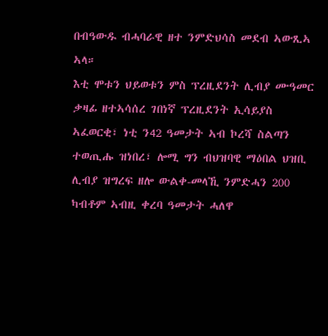በብዓውዱ ብሓባራዊ ዘተ ንምድህሳስ መደብ ኣውጺኣ ኣላ።
እቲ ሞቱን ህይወቱን ምስ ፕረዚደንት ሊብያ ሙዓመር ቃዛፊ ዘተኣሳሰረ ገበነኛ ፕረዚደንት ኢሳይያስ ኣፈወርቂ፣ ነቲ ን42 ዓመታት ኣብ ኮረሻ ስልጣን ተወጢሑ ዝነበረ፣ ሎሚ ግን ብህዝባዊ ማዕበል ህዝቢ ሊብያ ዝግረፍ ዘሎ ውልቀ-መላኺ ንምድሓን 200 ካብቶም ኣብዚ ቀረባ ዓመታት ሓለዋ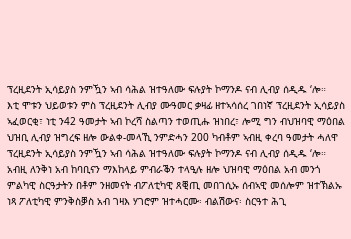ፕረዚደንት ኢሳይያስ ንምዃን ኣብ ሳሕል ዝተዓለሙ ፍሉያት ኮማንዶ ናብ ሊብያ ሰዲዱ ‘ሎ።
እቲ ሞቱን ህይወቱን ምስ ፕረዚደንት ሊብያ ሙዓመር ቃዛፊ ዘተኣሳሰረ ገበነኛ ፕረዚደንት ኢሳይያስ ኣፈወርቂ፣ ነቲ ን42 ዓመታት ኣብ ኮረሻ ስልጣን ተወጢሑ ዝነበረ፣ ሎሚ ግን ብህዝባዊ ማዕበል ህዝቢ ሊብያ ዝግረፍ ዘሎ ውልቀ-መላኺ ንምድሓን 200 ካብቶም ኣብዚ ቀረባ ዓመታት ሓለዋ ፕረዚደንት ኢሳይያስ ንምዃን ኣብ ሳሕል ዝተዓለሙ ፍሉያት ኮማንዶ ናብ ሊብያ ሰዲዱ ‘ሎ።
አብዚ ለንቅነ አብ ከባቢናን ማእከላይ ምብራቕን ተላዒሉ ዘሎ ህዝባዊ ማዕበል አብ መንጎ ምልካዊ ስርዓታትን በቶም ንዘመናት ብፖለቲካዊ ጸቒጢ መበገሲኡ ሰብኣዊ መሰሎም ዝተኽልኡ ነጻ ፖለቲካዊ ምንቅስቓስ አብ ገዛእ ሃገሮም ዝተሓርሙ፡ ብልሽውና፡ ስርዓተ ሕጊ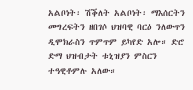አልቦነት፡ ሽቕለት አልቦነት፡ ማእሰርትን መግረፍትን ዘበገሶ ህዝባዊ ባርዕ ንለውጥን ዲሞክራስን ጥምጥም ይካየድ አሎ። ድሮ ድማ ህዝብታት ቱኒዝያን ምስርን ተዓዊቶምሉ አለው።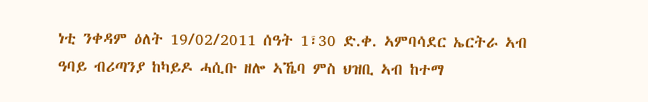ነቲ ንቀዳም ዕለት 19/02/2011 ሰዓት 1፣30 ድ.ቀ. ኣምባሳደር ኤርትራ ኣብ ዓባይ ብሪጣንያ ከካይዶ ሓሲቡ ዘሎ ኣኼባ ምስ ህዝቢ ኣብ ከተማ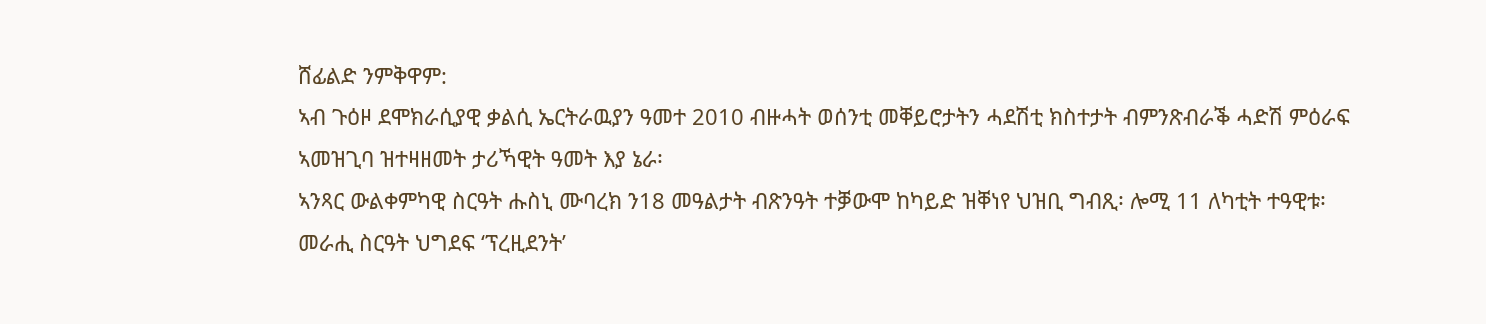ሸፊልድ ንምቅዋም:
ኣብ ጉዕዞ ደሞክራሲያዊ ቃልሲ ኤርትራዉያን ዓመተ 2010 ብዙሓት ወሰንቲ መቐይሮታትን ሓደሽቲ ክስተታት ብምንጽብራቕ ሓድሽ ምዕራፍ ኣመዝጊባ ዝተዛዘመት ታሪኻዊት ዓመት እያ ኔራ፡
ኣንጻር ውልቀምካዊ ስርዓት ሑስኒ ሙባረክ ን18 መዓልታት ብጽንዓት ተቓውሞ ከካይድ ዝቐነየ ህዝቢ ግብጺ፡ ሎሚ 11 ለካቲት ተዓዊቱ፡
መራሒ ስርዓት ህግደፍ ‘ፕረዚደንት’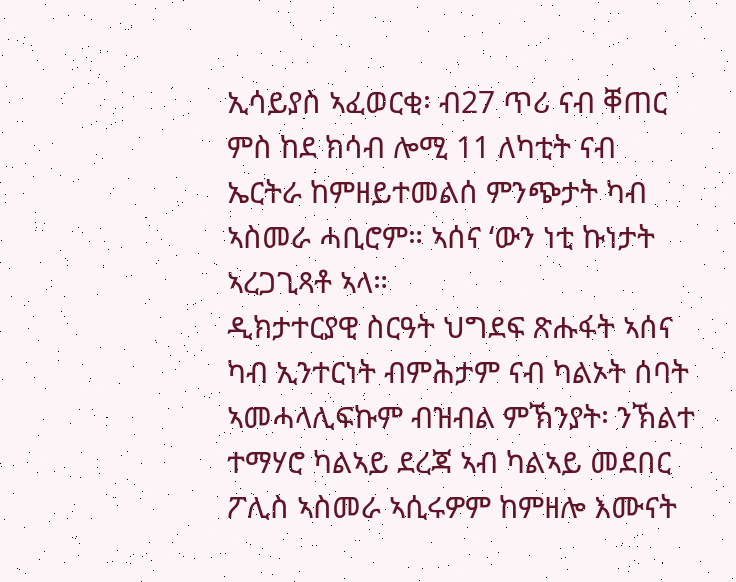ኢሳይያስ ኣፈወርቂ፡ ብ27 ጥሪ ናብ ቐጠር ምስ ከደ ክሳብ ሎሚ 11 ለካቲት ናብ ኤርትራ ከምዘይተመልሰ ምንጭታት ካብ ኣስመራ ሓቢሮም። ኣሰና ‘ውን ነቲ ኩነታት ኣረጋጊጻቶ ኣላ።
ዲክታተርያዊ ስርዓት ህግደፍ ጽሑፋት ኣሰና ካብ ኢንተርነት ብምሕታም ናብ ካልኦት ሰባት ኣመሓላሊፍኩም ብዝብል ምኽንያት፡ ንኽልተ ተማሃሮ ካልኣይ ደረጃ ኣብ ካልኣይ መደበር ፖሊስ ኣስመራ ኣሲሩዎም ከምዘሎ እሙናት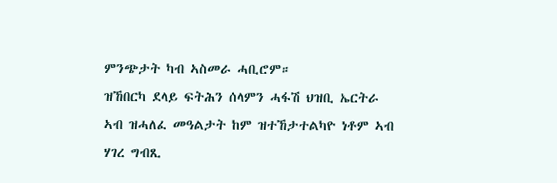ምንጭታት ካብ ኣስመራ ሓቢሮም።
ዝኸበርካ ደላይ ፍትሕን ሰላምን ሓፋሽ ህዝቢ ኤርትራ
ኣብ ዝሓለፈ መዓልታት ከም ዝተኸታተልካዮ ነቶም ኣብ ሃገረ ግብጺ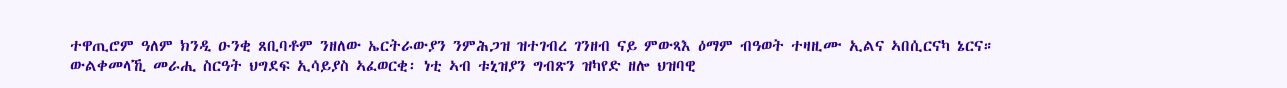ተዋጢሮም ዓለም ክንዲ ዑንቂ ጸቢባቶም ንዘለው ኤርትራውያን ንምሕጋዝ ዝተገብረ ገንዘብ ናይ ምውጻእ ዕማም ብዓወት ተዛዚሙ ኢልና ኣበሲርናካ ኔርና።
ውልቀመላኺ መራሒ ስርዓት ህግደፍ ኢሳይያስ ኣፈወርቂ፡ ነቲ ኣብ ቱኒዝያን ግብጽን ዝካየድ ዘሎ ህዝባዊ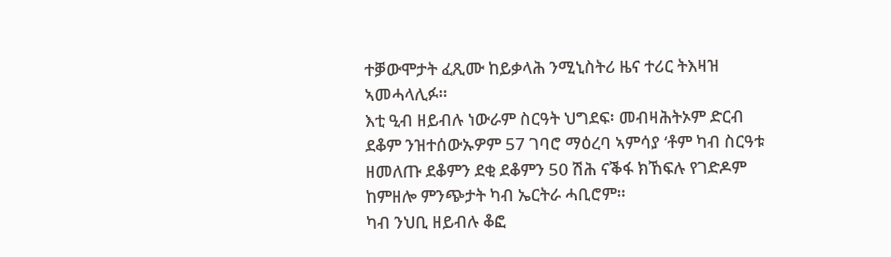ተቓውሞታት ፈጺሙ ከይቃላሕ ንሚኒስትሪ ዜና ተሪር ትእዛዝ ኣመሓላሊፉ።
እቲ ዒብ ዘይብሉ ነውራም ስርዓት ህግደፍ፡ መብዛሕትኦም ድርብ ደቆም ንዝተሰውኡዎም 57 ገባሮ ማዕረባ ኣምሳያ ‘ቶም ካብ ስርዓቱ ዘመለጡ ደቆምን ደቂ ደቆምን 50 ሽሕ ናቕፋ ክኸፍሉ የገድዶም ከምዘሎ ምንጭታት ካብ ኤርትራ ሓቢሮም።
ካብ ንህቢ ዘይብሉ ቆፎ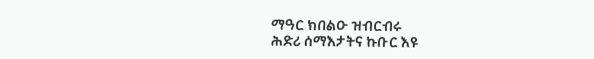ማዓር ክበልዑ ዝብርብሩ
ሕድሪ ሰማእታትና ኩቡር እዩ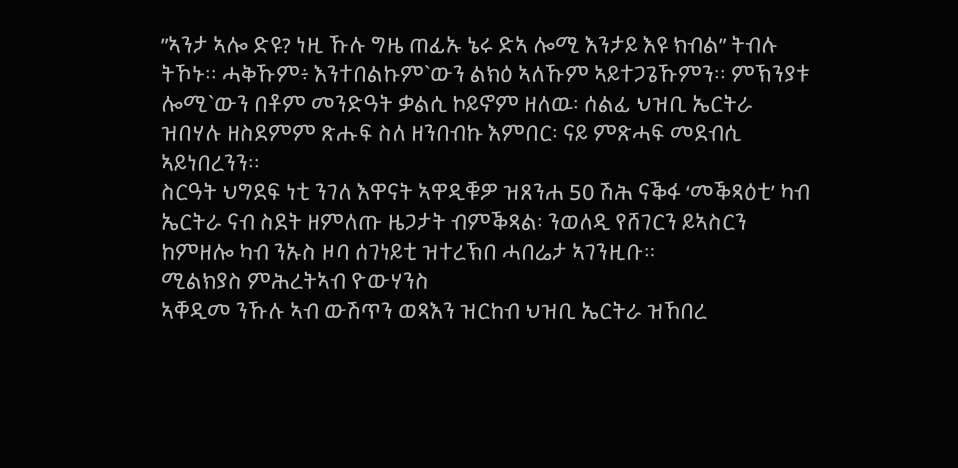”ኣንታ ኣሎ ድዩ? ነዚ ኹሉ ግዜ ጠፊኡ ኔሩ ድኣ ሎሚ እንታይ እዩ ክብል” ትብሉ ትኾኑ፡፡ ሓቅኹም፥ እንተበልኩም`ውን ልክዕ ኣለኹም ኣይተጋጌኹምን፡፡ ምኽንያቱ ሎሚ`ውን በቶም መንድዓት ቃልሲ ኮይኖም ዘለዉ፡ ሰልፊ ህዝቢ ኤርትራ ዝበሃሉ ዘስደምም ጽሑፍ ስለ ዘንበብኩ እምበር፡ ናይ ምጽሓፍ መደብሲ ኣይነበረንን፡፡
ስርዓት ህግደፍ ነቲ ንገለ እዋናት ኣዋዲቑዎ ዝጸንሐ 50 ሽሕ ናቕፋ ‘መቕጻዕቲ’ ካብ ኤርትራ ናብ ስደት ዘምለጡ ዜጋታት ብምቕጻል፡ ንወለዲ የሸገርን ይኣስርን ከምዘሎ ካብ ንኡስ ዞባ ሰገነይቲ ዝተረኽበ ሓበሬታ ኣገንዚቡ።
ሚልክያስ ምሕረትኣብ ዮውሃንስ
ኣቐዲመ ንኹሉ ኣብ ውሽጥን ወጻእን ዝርከብ ህዝቢ ኤርትራ ዝኸበረ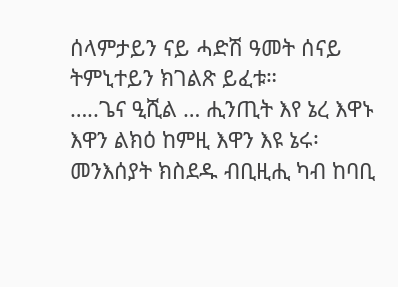ሰላምታይን ናይ ሓድሽ ዓመት ሰናይ ትምኒተይን ክገልጽ ይፈቱ።
…..ጌና ዒሺል … ሒንጢት እየ ኔረ እዋኑ እዋን ልክዕ ከምዚ እዋን እዩ ኔሩ፡ መንእሰያት ክስደዱ ብቢዚሒ ካብ ከባቢ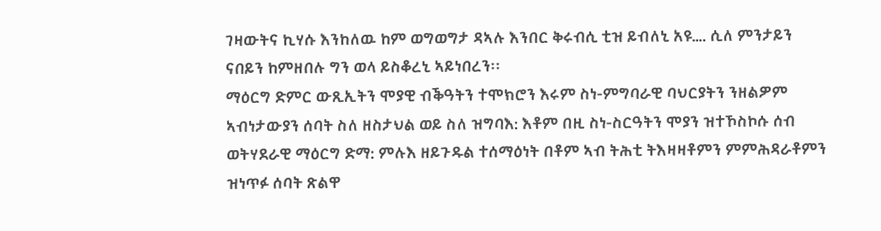ገዛውትና ኪሃሱ እንከለዉ ከም ወግወግታ ዳኣሉ እንበር ቅሩብሲ ቲዝ ይብለኒ አዩ…. ሲለ ምንታይን ናበይን ከምዘበሉ ግን ወላ ይስቆረኒ ኣይነበረን፡፡
ማዕርግ ድምር ውጺኢትን ሞያዊ ብቕዓትን ተሞክሮን እሩም ስነ-ምግባራዊ ባህርያትን ንዘልዎም ኣብነታውያን ሰባት ስለ ዘስታህል ወይ ስለ ዝግባእ: እቶም በዚ ስነ-ስርዓትን ሞያን ዝተኾስኮሱ ሰብ ወትሃደራዊ ማዕርግ ድማ: ምሉእ ዘይጉዱል ተሰማዕነት በቶም ኣብ ትሕቲ ትእዛዛቶምን ምምሕዳራቶምን ዝነጥፉ ሰባት ጽልዋ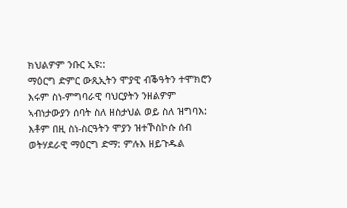ክህልዎም ንቡር ኢዩ::
ማዕርግ ድምር ውጺኢትን ሞያዊ ብቕዓትን ተሞክሮን እሩም ስነ-ምግባራዊ ባህርያትን ንዘልዎም ኣብነታውያን ሰባት ስለ ዘስታህል ወይ ስለ ዝግባእ: እቶም በዚ ስነ-ስርዓትን ሞያን ዝተኾስኮሱ ሰብ ወትሃደራዊ ማዕርግ ድማ: ምሉእ ዘይጉዱል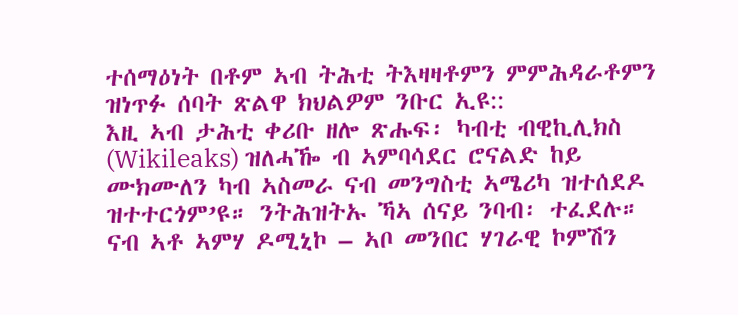ተሰማዕነት በቶም ኣብ ትሕቲ ትእዛዛቶምን ምምሕዳራቶምን ዝነጥፉ ሰባት ጽልዋ ክህልዎም ንቡር ኢዩ::
እዚ ኣብ ታሕቲ ቀሪቡ ዘሎ ጽሑፍ፡ ካብቲ ብዊኪሊክስ (Wikileaks) ዝለሓዀ ብ ኣምባሳደር ሮናልድ ከይ ሙክሙለን ካብ ኣስመራ ናብ መንግስቲ ኣሜሪካ ዝተሰደዶ ዝተተርጎም’ዩ። ንትሕዝትኡ ኻኣ ሰናይ ንባብ፡ ተፈደሉ።
ናብ ኣቶ ኣምሃ ዶሚኒኮ – ኣቦ መንበር ሃገራዊ ኮምሽን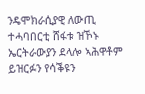ንዴሞክራሲያዊ ለውጢ
ተሓባበርቲ ሸፋቱ ዝኾኑ ኤርትራውያን ደላሎ ኣሕዋቶም ይዝርፉን የሳቕዩን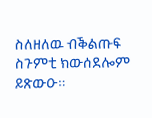ስለዘለዉ ብቕልጡፍ ስጉምቲ ክውሰደሎም ይጽውዑ።